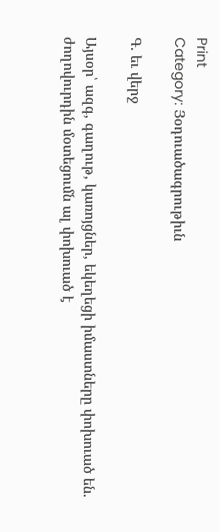Print
Category: Յօդուածագրութիւն

Գ. եւ վերջ

Այսօր՝ ազգ, գաղութ, կառոյցներ, եկեղեցի իմաստները փոխուած են. ժողովուրդին մօտեցումն ալ փոխուած է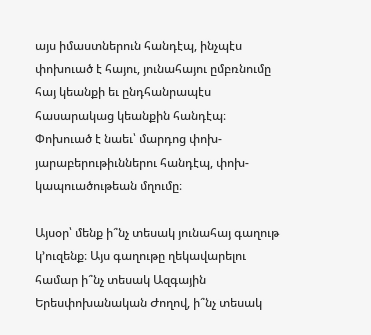այս իմաստներուն հանդէպ, ինչպէս փոխուած է հայու, յունահայու ըմբռնումը հայ կեանքի եւ ընդհանրապէս հասարակաց կեանքին հանդէպ։ Փոխուած է նաեւ՝ մարդոց փոխ-յարաբերութիւններու հանդէպ, փոխ-կապուածութեան մղումը։

Այսօր՝ մենք ի՞նչ տեսակ յունահայ գաղութ կ’ուզենք։ Այս գաղութը ղեկավարելու համար ի՞նչ տեսակ Ազգային Երեսփոխանական Ժողով, ի՞նչ տեսակ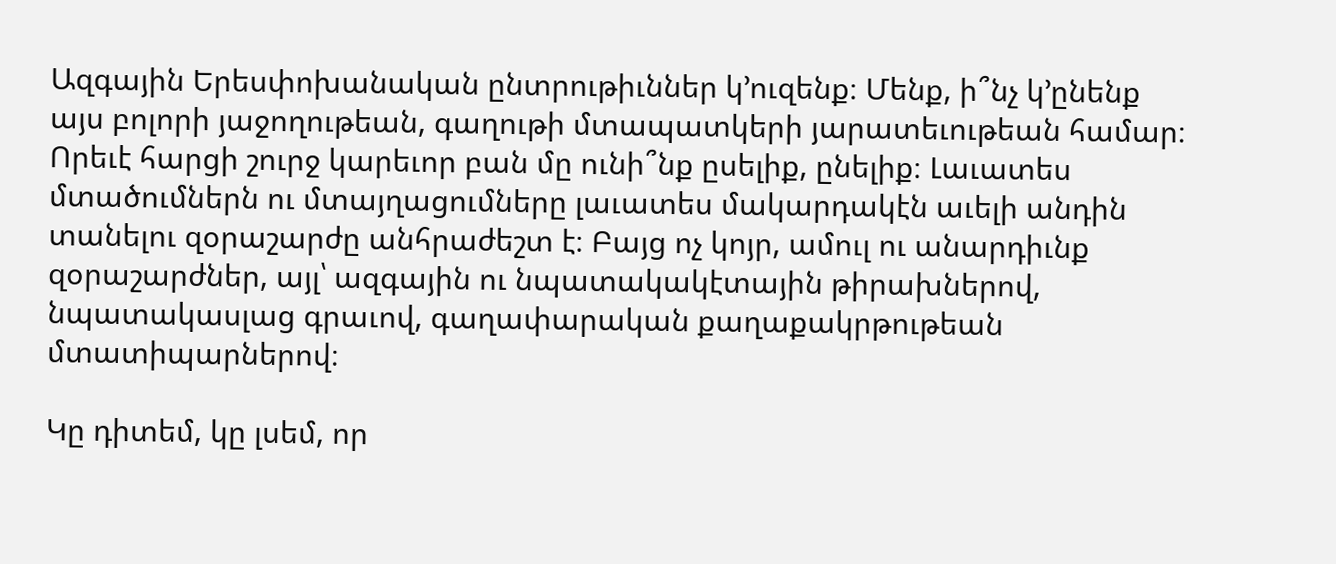Ազգային Երեսփոխանական ընտրութիւններ կ’ուզենք։ Մենք, ի՞նչ կ’ընենք այս բոլորի յաջողութեան, գաղութի մտապատկերի յարատեւութեան համար։ Որեւէ հարցի շուրջ կարեւոր բան մը ունի՞նք ըսելիք, ընելիք։ Լաւատես մտածումներն ու մտայղացումները լաւատես մակարդակէն աւելի անդին տանելու զօրաշարժը անհրաժեշտ է։ Բայց ոչ կոյր, ամուլ ու անարդիւնք զօրաշարժներ, այլ՝ ազգային ու նպատակակէտային թիրախներով, նպատակասլաց գրաւով, գաղափարական քաղաքակրթութեան մտատիպարներով։

Կը դիտեմ, կը լսեմ, որ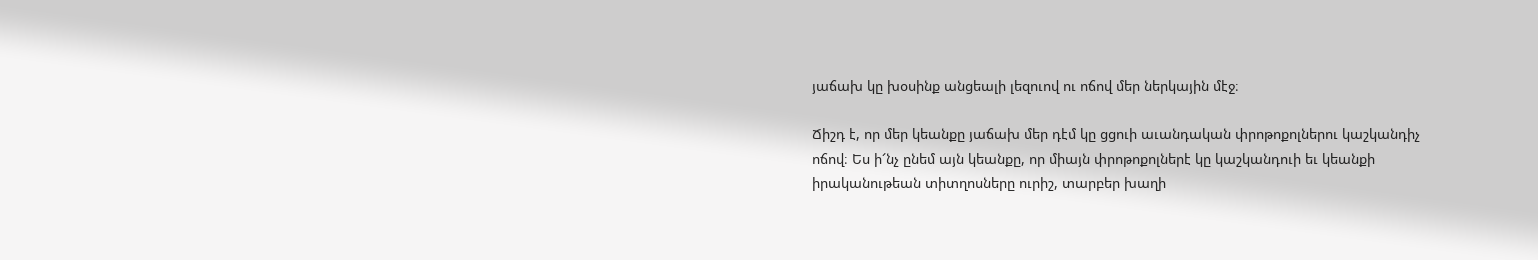յաճախ կը խօսինք անցեալի լեզուով ու ոճով մեր ներկային մէջ։

Ճիշդ է, որ մեր կեանքը յաճախ մեր դէմ կը ցցուի աւանդական փրոթոքոլներու կաշկանդիչ ոճով։ Ես ի՜նչ ընեմ այն կեանքը, որ միայն փրոթոքոլներէ կը կաշկանդուի եւ կեանքի իրականութեան տիտղոսները ուրիշ, տարբեր խաղի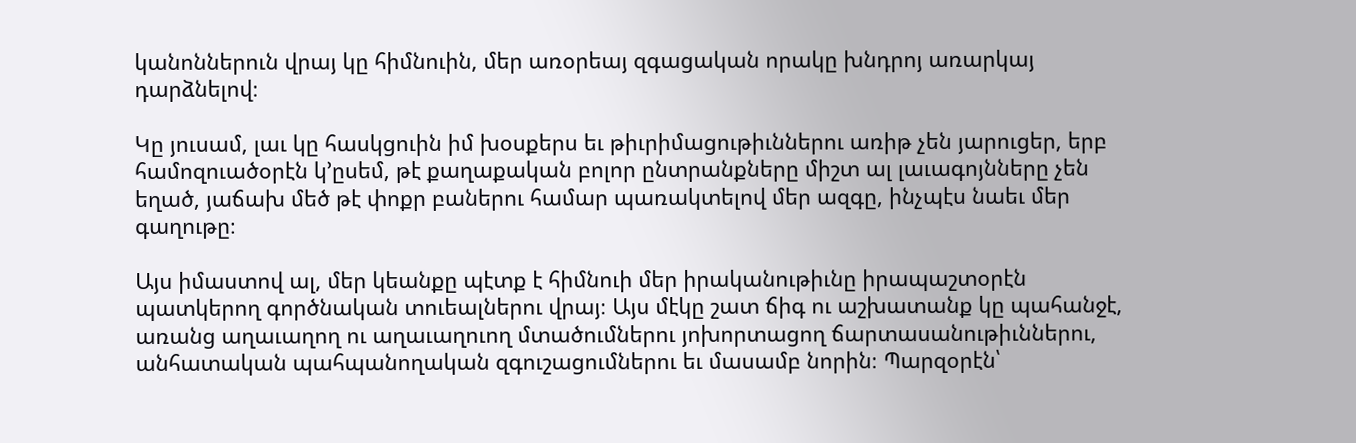կանոններուն վրայ կը հիմնուին, մեր առօրեայ զգացական որակը խնդրոյ առարկայ դարձնելով։

Կը յուսամ, լաւ կը հասկցուին իմ խօսքերս եւ թիւրիմացութիւններու առիթ չեն յարուցեր, երբ համոզուածօրէն կ’ըսեմ, թէ քաղաքական բոլոր ընտրանքները միշտ ալ լաւագոյնները չեն եղած, յաճախ մեծ թէ փոքր բաներու համար պառակտելով մեր ազգը, ինչպէս նաեւ մեր գաղութը։

Այս իմաստով ալ, մեր կեանքը պէտք է հիմնուի մեր իրականութիւնը իրապաշտօրէն պատկերող գործնական տուեալներու վրայ։ Այս մէկը շատ ճիգ ու աշխատանք կը պահանջէ, առանց աղաւաղող ու աղաւաղուող մտածումներու յոխորտացող ճարտասանութիւններու, անհատական պահպանողական զգուշացումներու եւ մասամբ նորին։ Պարզօրէն՝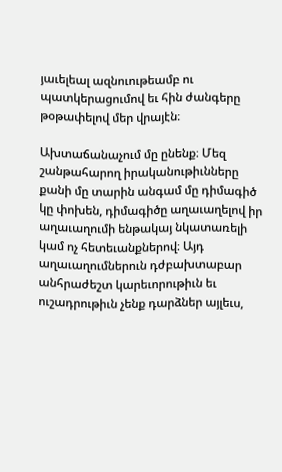յաւելեալ ազնուութեամբ ու պատկերացումով եւ հին ժանգերը թօթափելով մեր վրայէն։

Ախտաճանաչում մը ընենք։ Մեզ շանթահարող իրականութիւնները քանի մը տարին անգամ մը դիմագիծ կը փոխեն, դիմագիծը աղաւաղելով իր աղաւաղումի ենթակայ նկատառելի կամ ոչ հետեւանքներով։ Այդ աղաւաղումներուն դժբախտաբար անհրաժեշտ կարեւորութիւն եւ ուշադրութիւն չենք դարձներ այլեւս,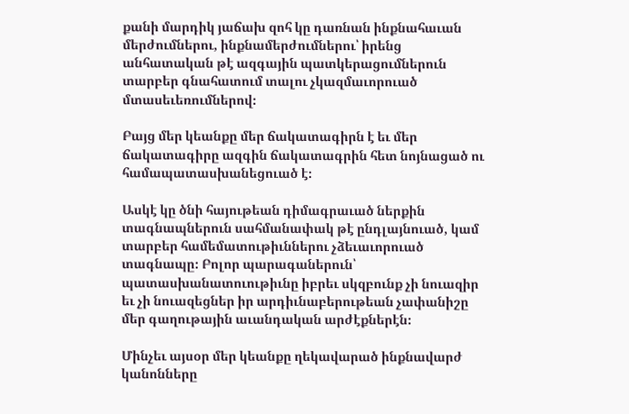քանի մարդիկ յաճախ զոհ կը դառնան ինքնահաւան մերժումներու, ինքնամերժումներու՝ իրենց անհատական թէ ազգային պատկերացումներուն տարբեր գնահատում տալու չկազմաւորուած մտասեւեռումներով։

Բայց մեր կեանքը մեր ճակատագիրն է եւ մեր ճակատագիրը ազգին ճակատագրին հետ նոյնացած ու համապատասխանեցուած է։

Ասկէ կը ծնի հայութեան դիմագրաւած ներքին տագնապներուն սահմանափակ թէ ընդլայնուած, կամ տարբեր համեմատութիւններու չձեւաւորուած տագնապը։ Բոլոր պարագաներուն՝ պատասխանատուութիւնը իբրեւ սկզբունք չի նուազիր եւ չի նուազեցներ իր արդիւնաբերութեան չափանիշը մեր գաղութային աւանդական արժէքներէն։

Մինչեւ այսօր մեր կեանքը ղեկավարած ինքնավարժ կանոնները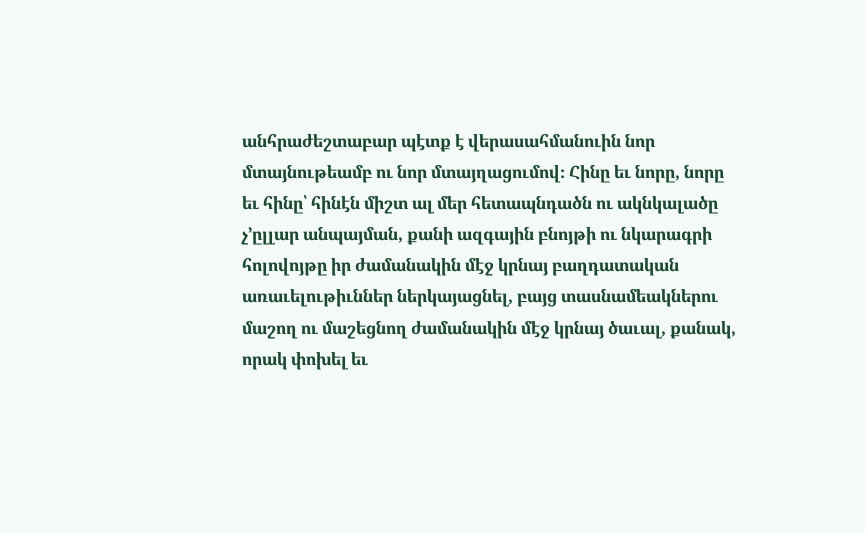անհրաժեշտաբար պէտք է վերասահմանուին նոր մտայնութեամբ ու նոր մտայղացումով։ Հինը եւ նորը, նորը եւ հինը՝ հինէն միշտ ալ մեր հետապնդածն ու ակնկալածը չ’ըլլար անպայման, քանի ազգային բնոյթի ու նկարագրի հոլովոյթը իր ժամանակին մէջ կրնայ բաղդատական առաւելութիւններ ներկայացնել, բայց տասնամեակներու մաշող ու մաշեցնող ժամանակին մէջ կրնայ ծաւալ, քանակ, որակ փոխել եւ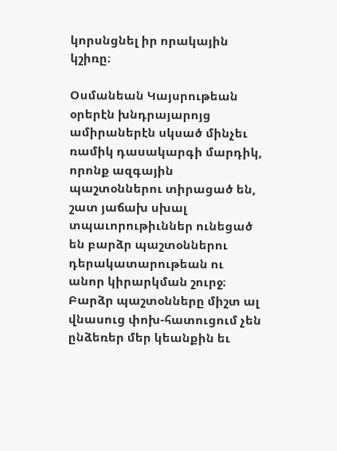կորսնցնել իր որակային կշիռը։

Օսմանեան Կայսրութեան օրերէն խնդրայարոյց ամիրաներէն սկսած մինչեւ ռամիկ դասակարգի մարդիկ, որոնք ազգային պաշտօններու տիրացած են, շատ յաճախ սխալ տպաւորութիւններ ունեցած են բարձր պաշտօններու դերակատարութեան ու անոր կիրարկման շուրջ։ Բարձր պաշտօնները միշտ ալ վնասուց փոխ-հատուցում չեն ընձեռեր մեր կեանքին եւ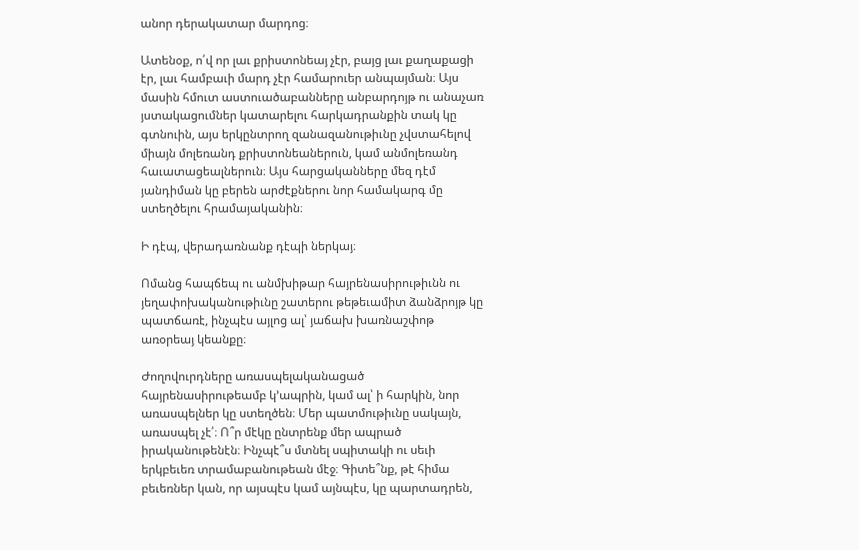անոր դերակատար մարդոց։

Ատենօք, ո՛վ որ լաւ քրիստոնեայ չէր, բայց լաւ քաղաքացի էր, լաւ համբաւի մարդ չէր համարուեր անպայման։ Այս մասին հմուտ աստուածաբանները անբարդոյթ ու անաչառ յստակացումներ կատարելու հարկադրանքին տակ կը գտնուին, այս երկընտրող զանազանութիւնը չվստահելով միայն մոլեռանդ քրիստոնեաներուն, կամ անմոլեռանդ հաւատացեալներուն։ Այս հարցականները մեզ դէմ յանդիման կը բերեն արժէքներու նոր համակարգ մը ստեղծելու հրամայականին։

Ի դէպ, վերադառնանք դէպի ներկայ։

Ոմանց հապճեպ ու անմխիթար հայրենասիրութիւնն ու յեղափոխականութիւնը շատերու թեթեւամիտ ձանձրոյթ կը պատճառէ, ինչպէս այլոց ալ՝ յաճախ խառնաշփոթ առօրեայ կեանքը։

Ժողովուրդները առասպելականացած հայրենասիրութեամբ կ’ապրին, կամ ալ՝ ի հարկին, նոր առասպելներ կը ստեղծեն։ Մեր պատմութիւնը սակայն, առասպել չէ՛։ Ո՞ր մէկը ընտրենք մեր ապրած իրականութենէն։ Ինչպէ՞ս մտնել սպիտակի ու սեւի երկբեւեռ տրամաբանութեան մէջ։ Գիտե՞նք, թէ հիմա բեւեռներ կան, որ այսպէս կամ այնպէս, կը պարտադրեն,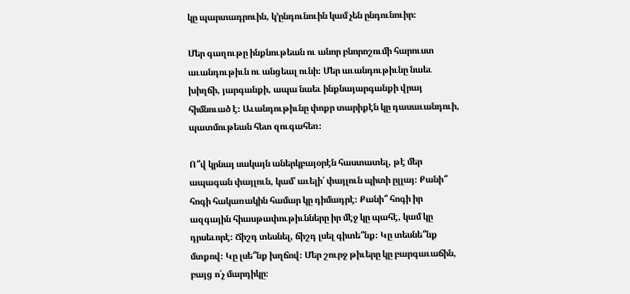կը պարտադրուին, կ’ընդունուին կամ չեն ընդունուիր։

Մեր գաղութը ինքնութեան ու անոր բնորոշումի հարուստ աւանդութիւն ու անցեալ ունի։ Մեր աւանդութիւնը նաեւ խիղճի, յարգանքի, ապա նաեւ ինքնայարգանքի վրայ հիմնուած է։ Աւանդութիւնը փոքր տարիքէն կը դասաւանդուի, պատմութեան հետ զուգահեռ։

Ո՞վ կրնայ սակայն աներկբայօրէն հաստատել, թէ մեր ապագան փայլուն, կամ՝ աւելի՛ փայլուն պիտի ըլլայ։ Քանի՞ հոգի հակառակին համար կը դիմադրէ։ Քանի՞ հոգի իր ազգային հիասթափութիւնները իր մէջ կը պահէ, կամ կը դրսեւորէ։ Ճիշդ տեսնել, ճիշդ լսել գիտե՞նք։ Կը տեսնե՞նք մտքով։ Կը լսե՞նք խղճով։ Մեր շուրջ թիւերը կը բարգաւաճին, բայց ո՛չ մարդիկը։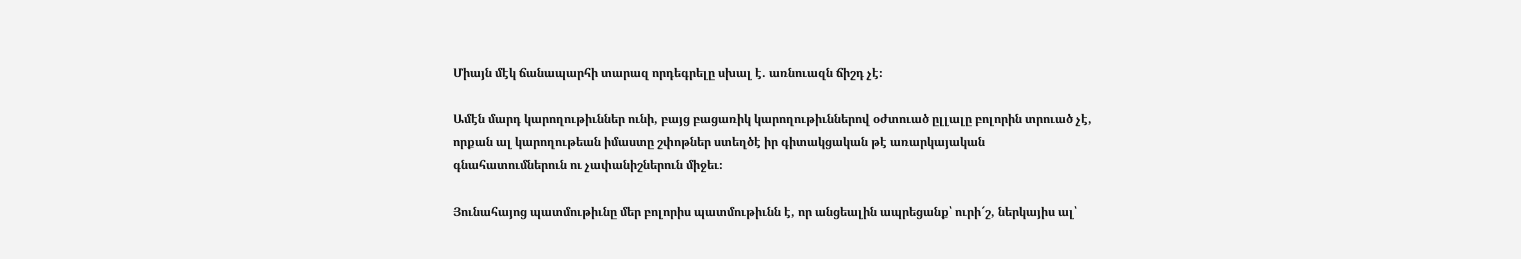Միայն մէկ ճանապարհի տարազ որդեգրելը սխալ է. առնուազն ճիշդ չէ։

Ամէն մարդ կարողութիւններ ունի, բայց բացառիկ կարողութիւններով օժտուած ըլլալը բոլորին տրուած չէ, որքան ալ կարողութեան իմաստը շփոթներ ստեղծէ իր գիտակցական թէ առարկայական գնահատումներուն ու չափանիշներուն միջեւ։

Յունահայոց պատմութիւնը մեր բոլորիս պատմութիւնն է, որ անցեալին ապրեցանք՝ ուրի՜շ, ներկայիս ալ՝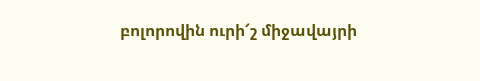բոլորովին ուրի՜շ միջավայրի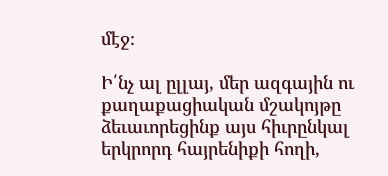մէջ։

Ի՛նչ ալ ըլլայ, մեր ազգային ու քաղաքացիական մշակոյթը ձեւաւորեցինք այս հիւրընկալ երկրորդ հայրենիքի հողի,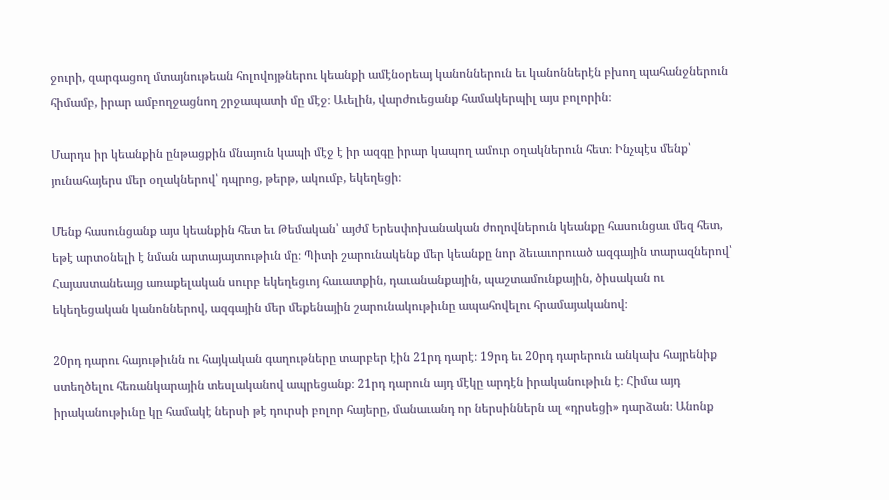ջուրի, զարգացող մտայնութեան հոլովոյթներու կեանքի ամէնօրեայ կանոններուն եւ կանոններէն բխող պահանջներուն հիմամբ, իրար ամբողջացնող շրջապատի մը մէջ։ Աւելին, վարժուեցանք համակերպիլ այս բոլորին։

Մարդս իր կեանքին ընթացքին մնայուն կապի մէջ է իր ազգը իրար կապող ամուր օղակներուն հետ։ Ինչպէս մենք՝ յունահայերս մեր օղակներով՝ դպրոց, թերթ, ակումբ, եկեղեցի։

Մենք հասունցանք այս կեանքին հետ եւ Թեմական՝ այժմ Երեսփոխանական ժողովներուն կեանքը հասունցաւ մեզ հետ, եթէ արտօնելի է նման արտայայտութիւն մը։ Պիտի շարունակենք մեր կեանքը նոր ձեւաւորուած ազգային տարազներով՝ Հայաստանեայց առաքելական սուրբ եկեղեցւոյ հաւատքին, դաւանանքային, պաշտամունքային, ծիսական ու եկեղեցական կանոններով, ազգային մեր մեքենային շարունակութիւնը ապահովելու հրամայականով։

20րդ դարու հայութիւնն ու հայկական գաղութները տարբեր էին 21րդ դարէ։ 19րդ եւ 20րդ դարերուն անկախ հայրենիք ստեղծելու հեռանկարային տեսլականով ապրեցանք։ 21րդ դարուն այդ մէկը արդէն իրականութիւն է։ Հիմա այդ իրականութիւնը կը համակէ ներսի թէ դուրսի բոլոր հայերը, մանաւանդ որ ներսիններն ալ «դրսեցի» դարձան։ Անոնք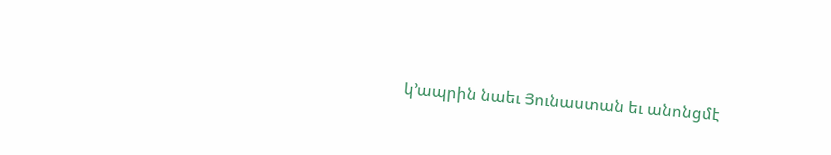կ’ապրին նաեւ Յունաստան եւ անոնցմէ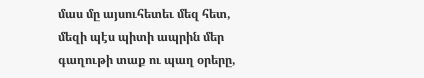մաս մը այսուհետեւ մեզ հետ, մեզի պէս պիտի ապրին մեր գաղութի տաք ու պաղ օրերը,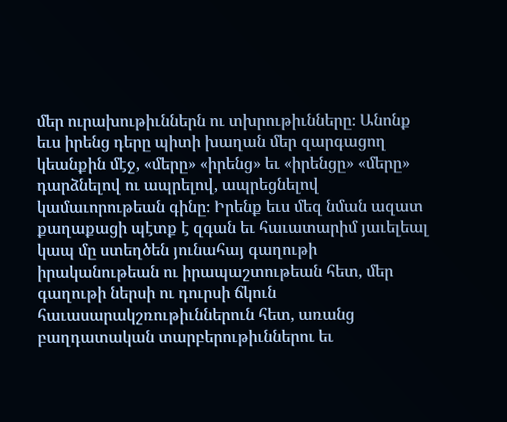մեր ուրախութիւններն ու տխրութիւնները։ Անոնք եւս իրենց դերը պիտի խաղան մեր զարգացող կեանքին մէջ, «մերը» «իրենց» եւ «իրենցը» «մերը» դարձնելով ու ապրելով, ապրեցնելով կամաւորութեան գինը։ Իրենք եւս մեզ նման ազատ քաղաքացի պէտք է զգան եւ հաւատարիմ յաւելեալ կապ մը ստեղծեն յունահայ գաղութի իրականութեան ու իրապաշտութեան հետ, մեր գաղութի ներսի ու դուրսի ճկուն հաւասարակշռութիւններուն հետ, առանց բաղդատական տարբերութիւններու եւ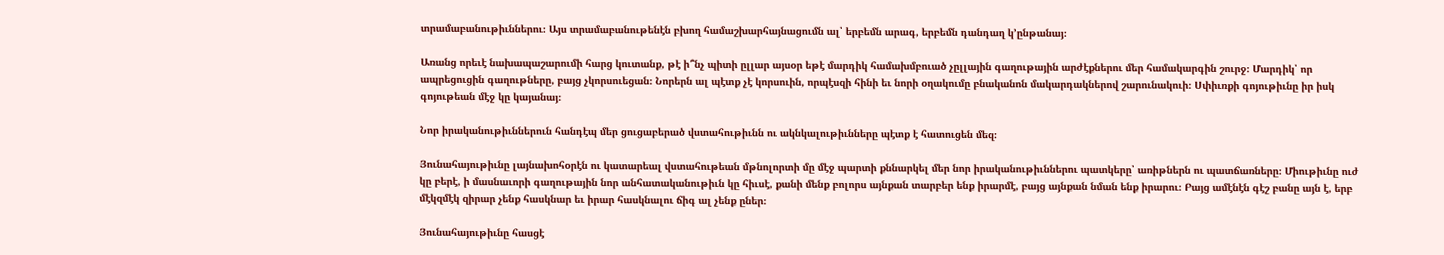տրամաբանութիւններու։ Այս տրամաբանութենէն բխող համաշխարհայնացումն ալ՝ երբեմն արագ, երբեմն դանդաղ կ’ընթանայ։

Առանց որեւէ նախապաշարումի հարց կուտանք, թէ ի՞նչ պիտի ըլլար այսօր եթէ մարդիկ համախմբուած չըլլային գաղութային արժէքներու մեր համակարգին շուրջ։ Մարդիկ՝ որ ապրեցուցին գաղութները, բայց չկորսուեցան։ Նորերն ալ պէտք չէ կորսուին, որպէսզի հինի եւ նորի օղակումը բնականոն մակարդակներով շարունակուի։ Սփիւռքի գոյութիւնը իր իսկ գոյութեան մէջ կը կայանայ։

Նոր իրականութիւններուն հանդէպ մեր ցուցաբերած վստահութիւնն ու ակնկալութիւնները պէտք է հատուցեն մեզ։

Յունահայութիւնը լայնախոհօրէն ու կատարեալ վստահութեան մթնոլորտի մը մէջ պարտի քննարկել մեր նոր իրականութիւններու պատկերը՝ առիթներն ու պատճառները։ Միութիւնը ուժ կը բերէ, ի մասնաւորի գաղութային նոր անհատականութիւն կը հիւսէ, քանի մենք բոլորս այնքան տարբեր ենք իրարմէ, բայց այնքան նման ենք իրարու։ Բայց ամէնէն գէշ բանը այն է, երբ մէկզմէկ զիրար չենք հասկնար եւ իրար հասկնալու ճիգ ալ չենք ըներ։

Յունահայութիւնը հասցէ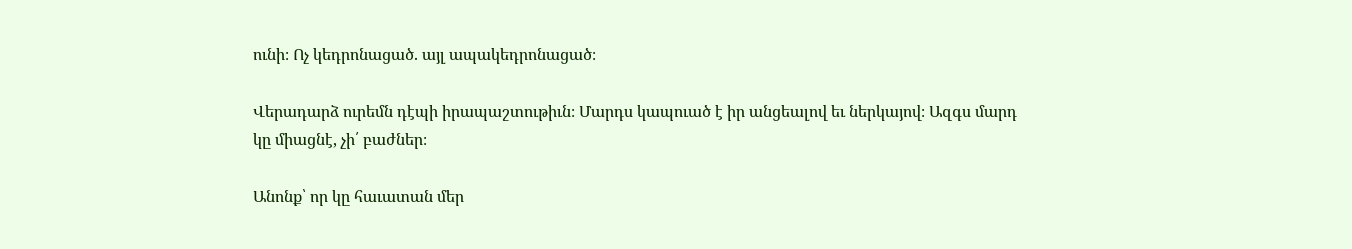ունի։ Ոչ կեդրոնացած. այլ ապակեդրոնացած։

Վերադարձ ուրեմն դէպի իրապաշտութիւն։ Մարդս կապուած է իր անցեալով եւ ներկայով։ Ազգս մարդ կը միացնէ, չի՛ բաժներ։

Անոնք՝ որ կը հաւատան մեր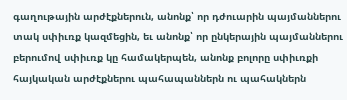գաղութային արժէքներուն, անոնք՝ որ դժուարին պայմաններու տակ սփիւռք կազմեցին, եւ անոնք՝ որ ընկերային պայմաններու բերումով սփիւռք կը համակերպեն, անոնք բոլորը սփիւռքի հայկական արժէքներու պահապաններն ու պահակներն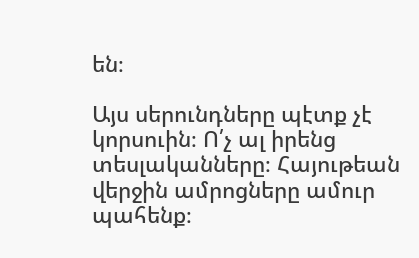են։

Այս սերունդները պէտք չէ կորսուին։ Ո՛չ ալ իրենց տեսլականները։ Հայութեան վերջին ամրոցները ամուր պահենք։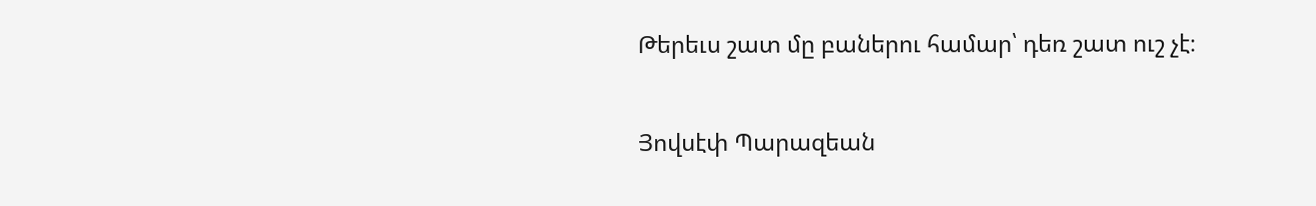Թերեւս շատ մը բաներու համար՝ դեռ շատ ուշ չէ։

Յովսէփ Պարազեան